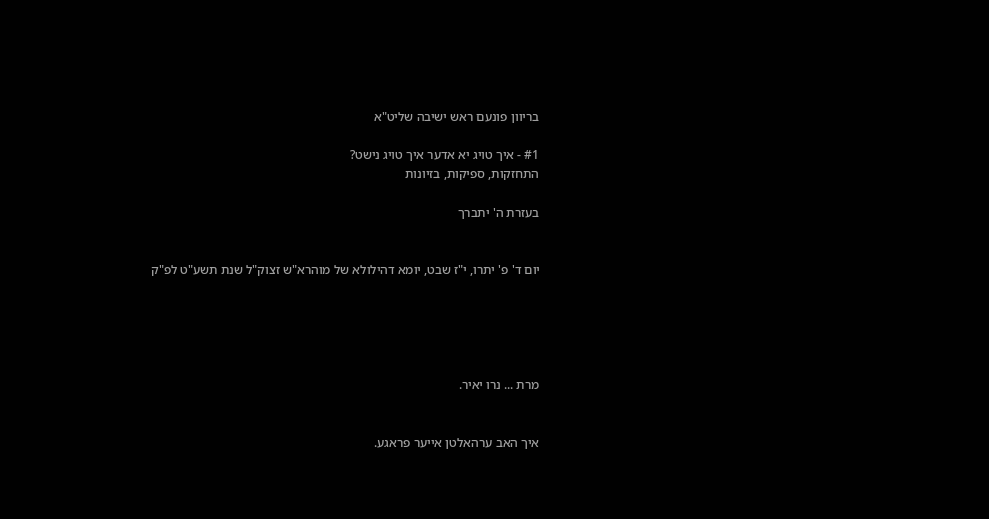בריוון פונעם ראש ישיבה שליט"א

#1 - איך טויג יא אדער איך טויג נישט?
התחזקות, ספיקות, בזיונות

בעזרת ה' יתברך


יום ד' פ' יתרו, י"ז שבט, יומא דהילולא של מוהרא"ש זצוק"ל שנת תשע"ט לפ"ק





מרת ... נרו יאיר.


איך האב ערהאלטן אייער פראגע.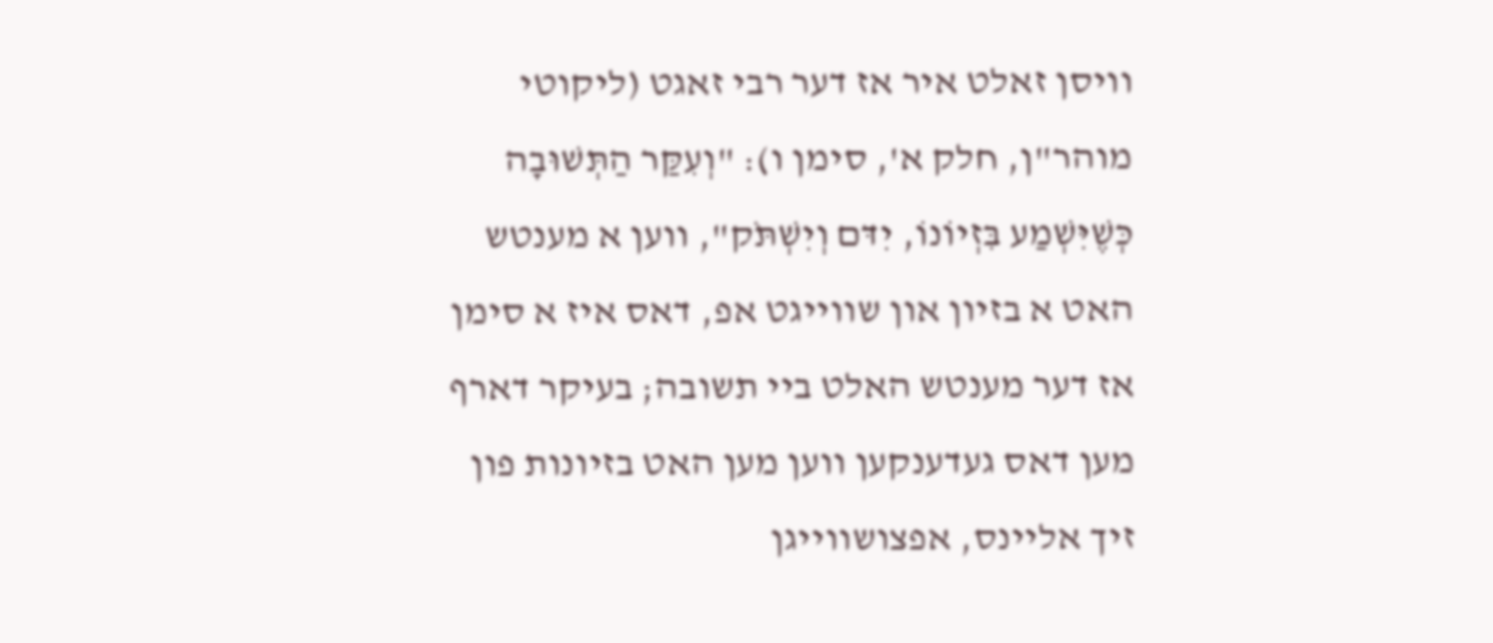וויסן זאלט איר אז דער רבי זאגט (ליקוטי מוהר"ן, חלק א', סימן ו): "וְעִקַּר הַתְּשׁוּבָה כְּשֶׁיִּשְׁמַע בִּזְיוֹנוֹ, יִדּם וְיִשְׁתֹּק", ווען א מענטש האט א בזיון און שווייגט אפ, דאס איז א סימן אז דער מענטש האלט ביי תשובה; בעיקר דארף מען דאס געדענקען ווען מען האט בזיונות פון זיך אליינס, אפצושווייגן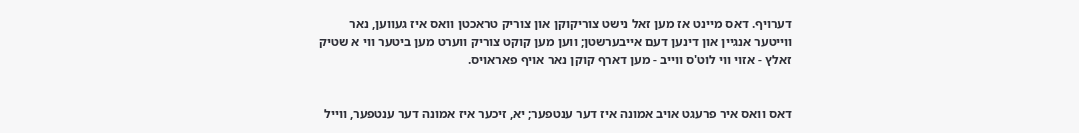דערויף. דאס מיינט אז מען זאל נישט צוריקוקן און צוריק טראכטן וואס איז געווען, נאר ווייטער אנגיין און דינען דעם אייבערשטן; ווען מען קוקט צוריק ווערט מען ביטער ווי א שטיק זאלץ - אזוי ווי לוט'ס ווייב - מען דארף קוקן נאר אויף פאראויס.


דאס וואס איר פרעגט אויב אמונה איז דער ענטפער; יא, זיכער איז אמונה דער ענטפער, ווייל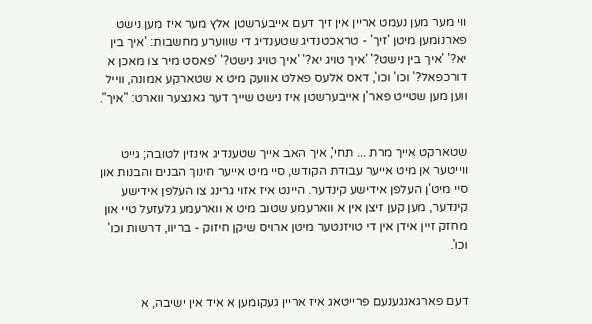ווי מער מען נעמט אריין אין זיך דעם אייבערשטן אלץ מער איז מען נישט פארנומען מיטן 'זיך' - טראכטנדיג שטענדיג די שווערע מחשבות: 'איך בין יא?' 'איך בין נישט?' 'איך טויג יא?' 'איך טויג נישט?' 'פאסט מיר צו מאכן א דורכפאל?' וכו' וכו', דאס אלעס פאלט אוועק מיט א שטארקע אמונה, ווייל ווען מען שטייט פאר'ן אייבערשטן איז נישט שייך דער גאנצער ווארט: "איך".


שטארקט אייך מרת ... תחי', איך האב אייך שטענדיג אינזין לטובה; גייט ווייטער אן מיט אייער עבודת הקודש, סיי מיט אייער חינוך הבנים והבנות און סיי מיט'ן העלפן אידישע קינדער. היינט איז אזוי גרינג צו העלפן אידישע קינדער, מען קען זיצן אין א ווארעמע שטוב מיט א ווארעמע גלעזעל טיי און מחזק זיין אידן אין די טויזנטער מיטן ארויס שיקן חיזוק - בריוו, דרשות וכו' וכו'.


דעם פארגאנגענעם פרייטאג איז אריין געקומען א איד אין ישיבה, א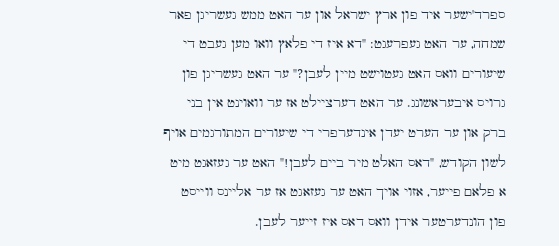ספרד'ישער איד פון ארץ ישראל און ער האט ממש געשריגן פאר שמחה, ער האט געפרעגט: "דא איז די פלאץ וואו מען געבט די שיעורים וואס האט געטוישט מיין לעבן?" ער האט געשריגן פון גרויס איבעראשונג. ער האט דערציילט אז ער וואוינט אין בני ברק און ער הערט יעדן אינדערפרי די שיעורים המתורגמים אויף לשון הקודש, "דאס האלט מיר ביים לעבן!" האט ער געזאגט מיט א פלאם פייער, אזוי אויך האט ער געזאגט אז ער אליינס ווייסט פון הונדערטער אידן וואס דאס איז זייער לעבן.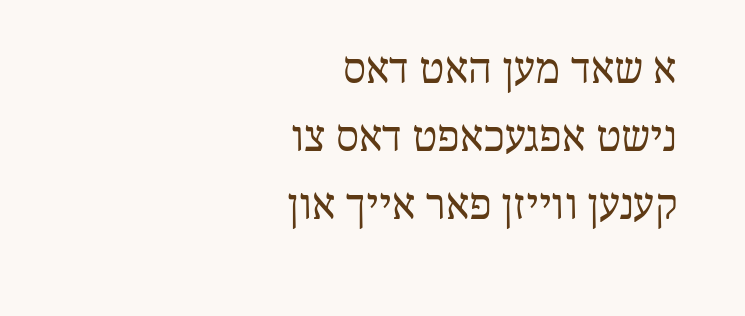א שאד מען האט דאס נישט אפגעכאפט דאס צו קענען ווייזן פאר אייך און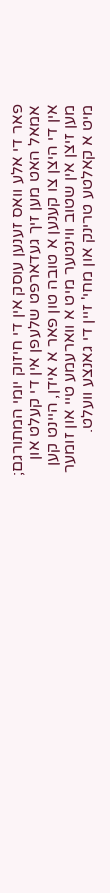פאר די אלע וואס זענען עוסק אין די חיזוק יומי המתורגם; אמאל האט מען זיך געדארפט שלעפן אין די קעלט און אין די היצן צו קענען א טובה טון פאר א אידן, היינט קען מען זיצן אין שטוב ווינטער מיט א ווארעמע טיי און זומער מיט א קאלטע טרינק און מחי' זיין די גאנצע וועלט.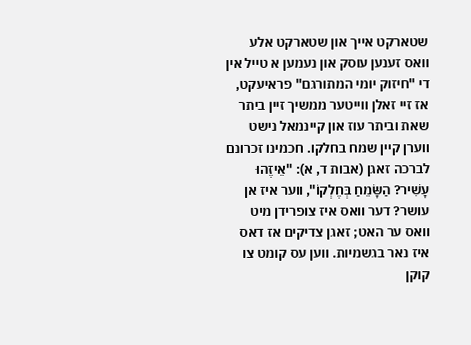שטארקט אייך און שטארקט אלע וואס זענען עוסק און נעמען א טייל אין די "חיזוק יומי המתורגם" פראיעקט, אז זיי זאלן ווייטער ממשיך זיין ביתר שאת וביתר עוז און קיינמאל נישט ווערן קיין שמח בחלקו. חכמינו זכרונם לברכה זאגן (אבות ד, א): "אֵיזֶהוּ עָשִׁיר? הַשָּׂמֵחַ בְּחֶלְקוֹ", ווער איז אן עושר? דער וואס איז צופרידן מיט וואס ער האט; זאגן צדיקים אז דאס איז נאר בגשמיות. ווען עס קומט צו קוקן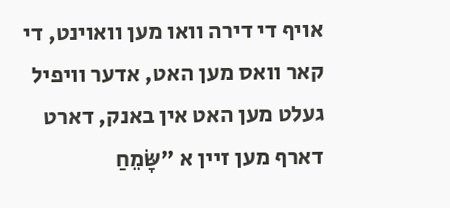אויף די דירה וואו מען וואוינט, די קאר וואס מען האט, אדער וויפיל געלט מען האט אין באנק, דארט דארף מען זיין א "שָּׂמֵחַ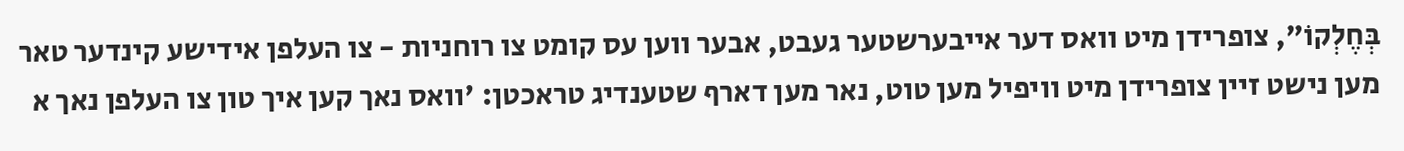בְּחֶלְקוֹ", צופרידן מיט וואס דער אייבערשטער געבט, אבער ווען עס קומט צו רוחניות - צו העלפן אידישע קינדער טאר מען נישט זיין צופרידן מיט וויפיל מען טוט, נאר מען דארף שטענדיג טראכטן: 'וואס נאך קען איך טון צו העלפן נאך א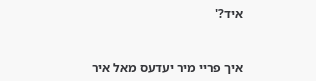איד?'


איך פריי מיר יעדעס מאל איר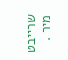שרייבט מיר .